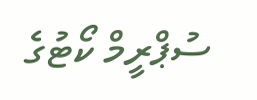ސުޕްރީމް ކޯޓުގެ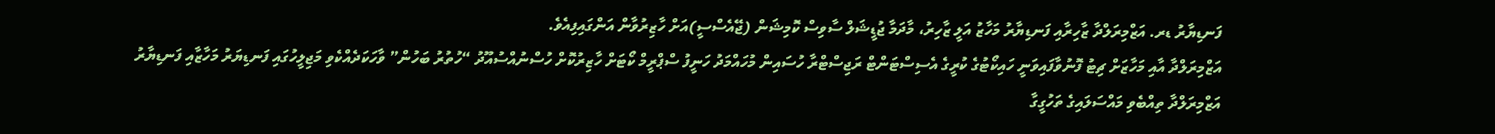ފަނޑިޔާރު ޑރ. އަޒްމިރަލްދާ ޒާހިރާއި ފަނޑިޔާރު މަހާޒު އަލީ ޒާހިރު، މާދަމާ ޖުޑީޝަލް ސާވިސް ކޮމިޝަން (ޖޭއެސްސީ)އަށް ހާޒިރުވާން އަންގައިފިއެވެ.
އަޒްމިރަލްދާ އާއި މަހާޒަށް ޗިޓު ފޮނުވާފައިވަނީ ހައިކޯޓުގެ ކުރީގެ އެސިސްޓަންޓް ރަޖިސްޓްރާ ހުސައިން މުހައްމަދު ހަނީފު ސްޕްރީމް ކޯޓަށް ހާޒިރުކޮށް ހުސްނުއްސުއޫދު “ހުތުރު ބަހުން” ވާހަކަދެއްކެވި މަޖިލީހުގައި ފަނޑިޔަރު މަހާޒާއި ފަނޑިޔާރު އަޒްމިރަލްދާ ތިއްބެވި މައްސަލައިގެ ތަހުގީގާ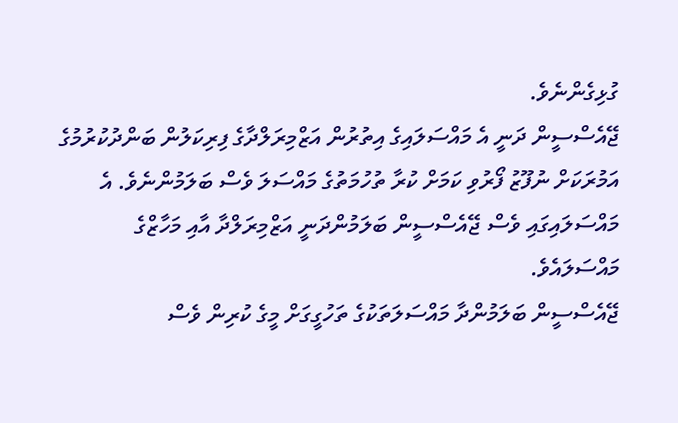ގުޅިގެންނެވެ.
ޖޭއެސްސީން ދަނީ އެ މައްސަލައިގެ އިތުރުން އަޒްމިރަލްދާގެ ފިރިކަލުން ބަންދުކުރުމުގެ އަމުރަކަށް ނުފޫޒު ފޯރުވި ކަމަށް ކުރާ ތުހުމަތުގެ މައްސަލަ ވެސް ބަލަމުންނެވެ. އެ މައްސަލައިގައި ވެސް ޖޭއެސްސީން ބަލަމުންދަނީ އަޒްމިރަލްދާ އާއި މަހާޒްގެ މައްސަލައެވެ.
ޖޭއެސްސީން ބަލަމުންދާ މައްސަލަތަކުގެ ތަހުގީގަށް މީގެ ކުރިން ވެސް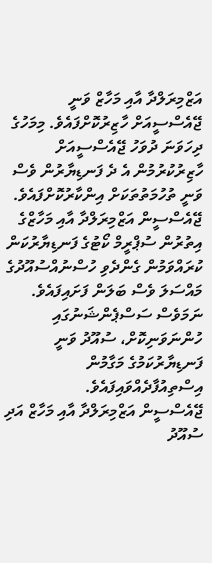އަޒްމިރަލްދާ އާއި މަހާޒް ވަނީ ޖޭއެސްސީއަށް ހާޒިރުކޮށްފައެވެ. މިމަހުގެ ދިހަވަނަ ދުވަހު ޖޭއެސްސީއަށް ހާޒިރުކުރުމުން އެ ދެ ފަނޑިޔާރުން ވެސް ވަނީ ތުހުމަތުތަކަށް އިންކާރުކޮށްފައެވެ.
ޖޭއެސްސީން އަޒްމިރަލްދާ އާއި މަހާޒްގެ އިތުރުން ސުޕްރީމް ކޯޓުގެ ފަނޑިޔާރުކަން ކުރައްވަމުން ގެންދެވި ހުސްނުއްސުއޫދުގެ މައްސަލަ ވެސް ބަލަން ފަށައިފައެވެ. ނަމަވެސް ސަސްޕެންޝަނުގައި ހުންނަވަނިކޮށް، ސުއޫދު ވަނީ ފަނޑިޔާރުކަމުގެ މަގާމުން އިސްތިއުފާދެއްވައިފައެވެ.
ޖޭއެސްސީން އަޒްމިރަލްދާ އާއި މަހާޒް އަދި ސުއޫދު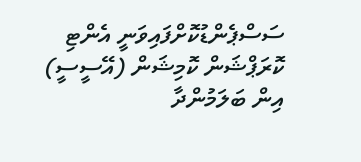ސަސްޕެންޑުކޮށްފައިވަނީ އެންޓި ކޮރަޕްޝަން ކޮމިޝަން (އޭސީސީ) އިން ބަލަމުންދާ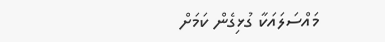މައްސަލައަކާ ގުޅިގެން ކަމަށް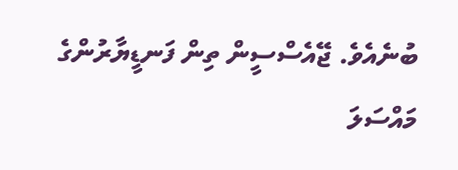ބުނެއެވެ. ޖޭއެސްސީން ތިން ފަނޑީޔާރުންގެ މައްސަލަ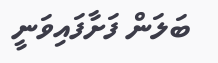ބަލަން ފަށާފައިވަނީ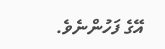އޭގެ ފަހުންނެވެ.